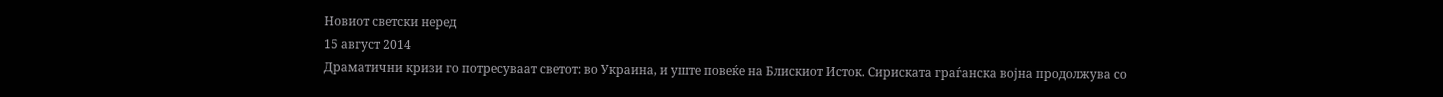Новиот светски неред
15 август 2014
Драматични кризи го потресуваат светот: во Украина, и уште повеќе на Блискиот Исток. Сириската граѓанска војна продолжува со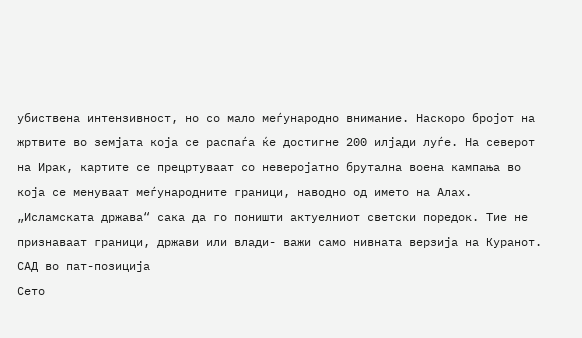убиствена интензивност, но со мало меѓународно внимание. Наскоро бројот на жртвите во земјата која се распаѓа ќе достигне 200 илјади луѓе. На северот на Ирак, картите се прецртуваат со неверојатно брутална воена кампања во која се менуваат меѓународните граници, наводно од името на Алах. „Исламската држава“ сака да го поништи актуелниот светски поредок. Тие не признаваат граници, држави или влади- важи само нивната верзија на Куранот.
САД во пат-позиција
Сето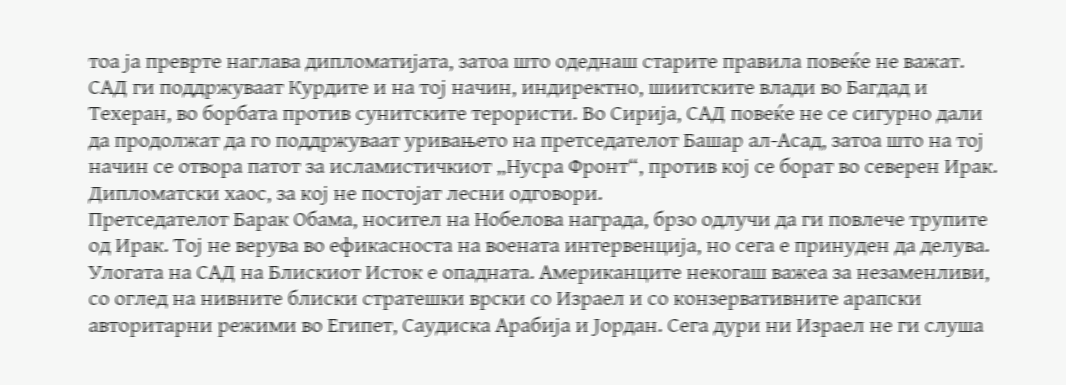тоа ја преврте наглава дипломатијата, затоа што одеднаш старите правила повеќе не важат. САД ги поддржуваат Курдите и на тој начин, индиректно, шиитските влади во Багдад и Техеран, во борбата против сунитските терористи. Во Сирија, САД повеќе не се сигурно дали да продолжат да го поддржуваат уривањето на претседателот Башар ал-Асад, затоа што на тој начин се отвора патот за исламистичкиот „Нусра Фронт“, против кој се борат во северен Ирак. Дипломатски хаос, за кој не постојат лесни одговори.
Претседателот Барак Обама, носител на Нобелова награда, брзо одлучи да ги повлече трупите од Ирак. Тој не верува во ефикасноста на воената интервенција, но сега е принуден да делува. Улогата на САД на Блискиот Исток е опадната. Американците некогаш важеа за незаменливи, со оглед на нивните блиски стратешки врски со Израел и со конзервативните арапски авторитарни режими во Египет, Саудиска Арабија и Јордан. Сега дури ни Израел не ги слуша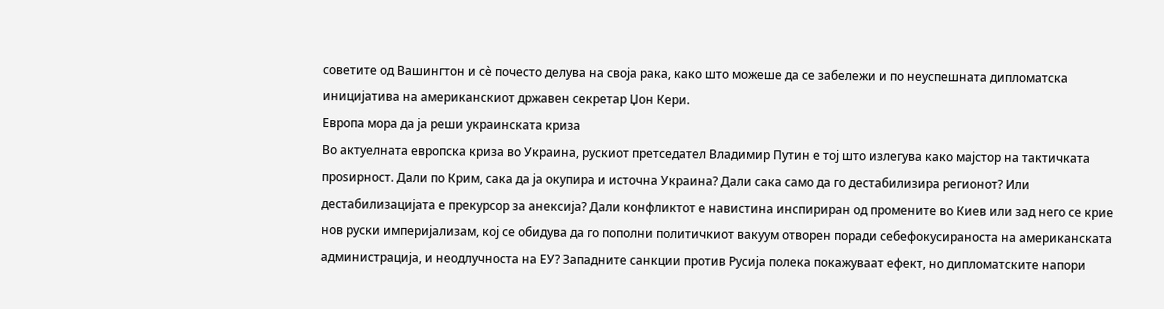советите од Вашингтон и сѐ почесто делува на своја рака, како што можеше да се забележи и по неуспешната дипломатска иницијатива на американскиот државен секретар Џон Кери.
Европа мора да ја реши украинската криза
Во актуелната европска криза во Украина, рускиот претседател Владимир Путин е тој што излегува како мајстор на тактичката проѕирност. Дали по Крим, сака да ја окупира и источна Украина? Дали сака само да го дестабилизира регионот? Или дестабилизацијата е прекурсор за анексија? Дали конфликтот е навистина инспириран од промените во Киев или зад него се крие нов руски империјализам, кој се обидува да го пополни политичкиот вакуум отворен поради себефокусираноста на американската администрација, и неодлучноста на ЕУ? Западните санкции против Русија полека покажуваат ефект, но дипломатските напори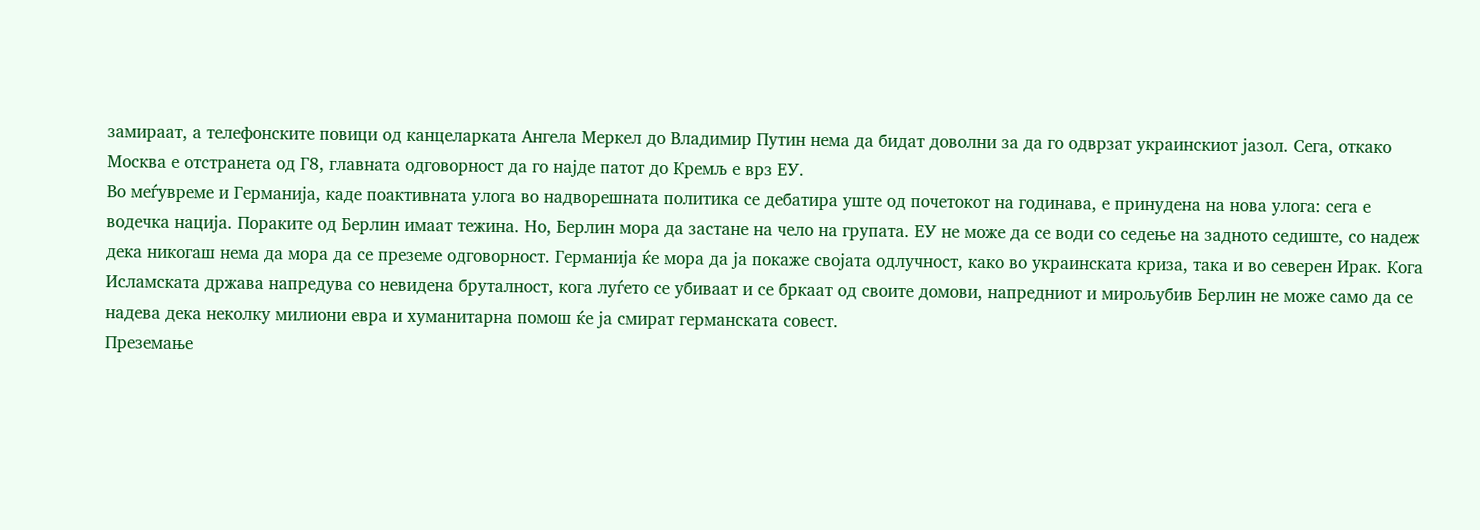замираат, а телефонските повици од канцеларката Ангела Меркел до Владимир Путин нема да бидат доволни за да го одврзат украинскиот јазол. Сега, откако Москва е отстранета од Г8, главната одговорност да го најде патот до Кремљ е врз ЕУ.
Во меѓувреме и Германија, каде поактивната улога во надворешната политика се дебатира уште од почетокот на годинава, е принудена на нова улога: сега е водечка нација. Пораките од Берлин имаат тежина. Но, Берлин мора да застане на чело на групата. ЕУ не може да се води со седење на задното седиште, со надеж дека никогаш нема да мора да се преземе одговорност. Германија ќе мора да ја покаже својата одлучност, како во украинската криза, така и во северен Ирак. Кога Исламската држава напредува со невидена бруталност, кога луѓето се убиваат и се бркаат од своите домови, напредниот и мирољубив Берлин не може само да се надева дека неколку милиони евра и хуманитарна помош ќе ја смират германската совест.
Преземање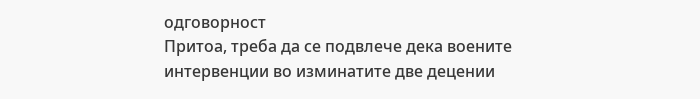одговорност
Притоа, треба да се подвлече дека воените интервенции во изминатите две децении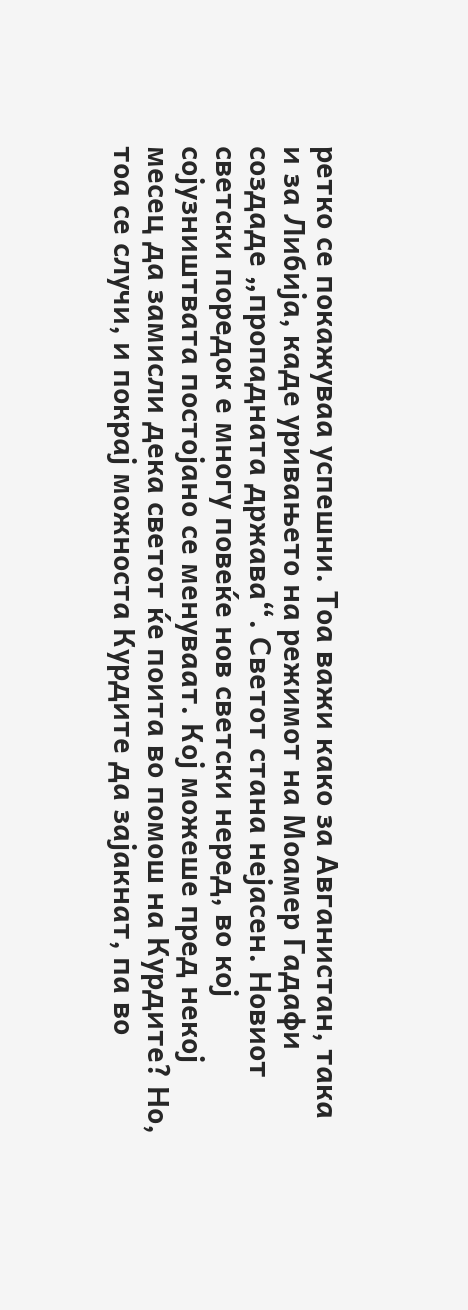ретко се покажуваа успешни. Тоа важи како за Авганистан, така и за Либија, каде уривањето на режимот на Моамер Гадафи создаде „пропадната држава“. Светот стана нејасен. Новиот светски поредок е многу повеќе нов светски неред, во кој сојузништвата постојано се менуваат. Кој можеше пред некој месец да замисли дека светот ќе поита во помош на Курдите? Но, тоа се случи, и покрај можноста Курдите да зајакнат, па во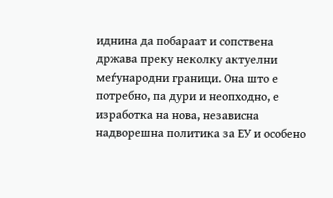иднина да побараат и сопствена држава преку неколку актуелни меѓународни граници. Она што е потребно, па дури и неопходно, е изработка на нова, независна надворешна политика за ЕУ и особено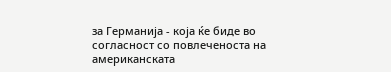за Германија - која ќе биде во согласност со повлеченоста на американската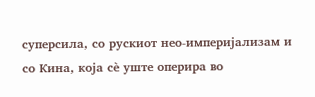суперсила, со рускиот нео-империјализам и со Кина, која сѐ уште оперира во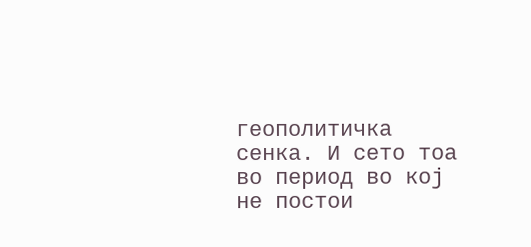геополитичка сенка. И сето тоа во период во кој не постои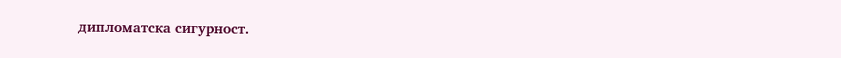дипломатска сигурност.